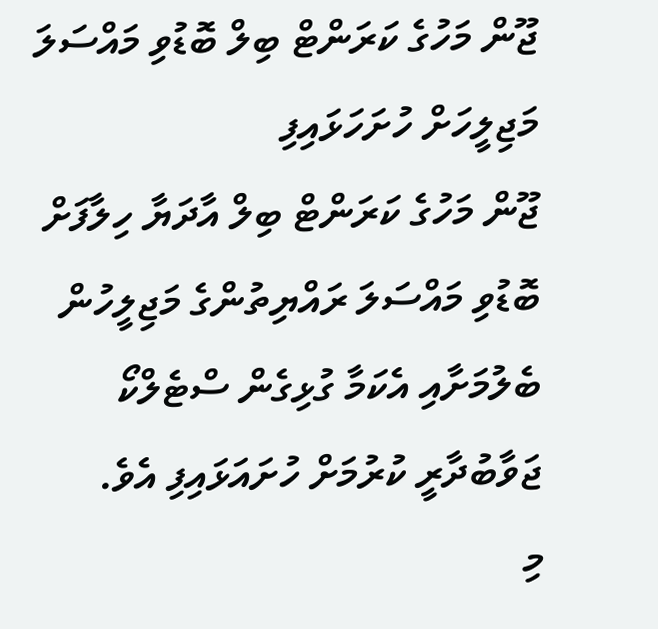ޖޫން މަހުގެ ކަރަންޓް ބިލް ބޮޑުވި މައްސަލަ މަޖިލީހަށް ހުށަހަޅައިފި
ޖޫން މަހުގެ ކަރަންޓް ބިލް އާދަޔާ ހިލާފަށް ބޮޑުވި މައްސަލަ ރައްޔިތުންގެ މަޖިލީހުން ބެލުމަށާއި އެކަމާ ގުޅިގެން ސްޓެލްކޯ ޖަވާބުދާރީ ކުރުމަށް ހުށައަޅައިފި އެވެ.
މި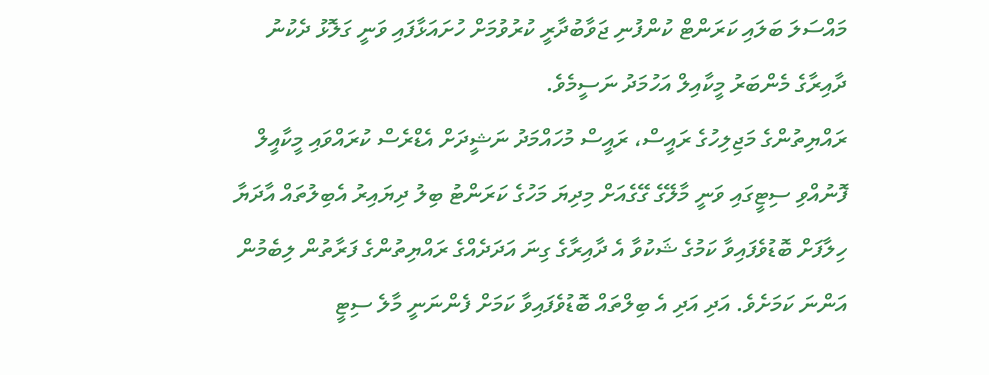މައްސަލަ ބަލައި ކަރަންޓް ކުންފުނި ޖަވާބުދާރީ ކުރުވުމަށް ހުށައަޅާފައި ވަނީ ގަލޮޅު ދެކުނު ދާއިރާގެ މެންބަރު މީކާއިލް އަހުމަދު ނަސީމެވެ.
ރައްޔިތުންގެ މަޖިލިހުގެ ރައީސް، ރައީސް މުހައްމަދު ނަޝީދަށް އެޑްރެސް ކުރައްވައި މީކާއީލް ފޮނުއްވި ސިޓީގައި ވަނީ މާލޭގެ ގޭގެއަށް މިދިޔަ މަހުގެ ކަރަންޓު ބިލު ދިޔައިރު އެބިލުތައް އާދަޔާ ހިލާފަށް ބޮޑުވެފައިވާ ކަމުގެ ޝަކުވާ އެ ދާއިރާގެ ގިނަ އަދަދެއްގެ ރައްޔިތުންގެ ފަރާތުން ލިބެމުން އަންނަ ކަމަށެވެ. އަދި އަދި އެ ބިލްތައް ބޮޑުވެފައިވާ ކަމަށް ފެންނަނީ މާލެ ސިޓީ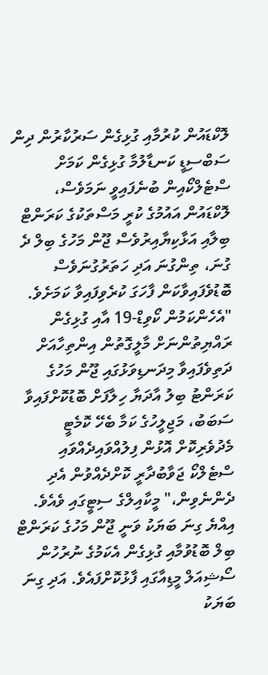ލޮކްޑައުން ކުރުމާއި ގުޅިގެން ސަރުކާރުން ދިން ސަބްސިޑީ ކަނޑާލުމާ ގުޅިގެން ކަމަށް ސްޓެލްކޯއިން ބުނެފައިވީ ނަމަވެސް، ލޮކްޑައުން އައުމުގެ ކުރީ މަސްތަކުގެ ކަރަންޓް ބިލާއި އަޅާކިޔާއިރުވެސް ޖޫން މަހުގެ ބިލް ދެ ގުނަ، ތިންގުނަ އަދި ހަތަރުގުނަވެސް ބޮޑުވެފައިވާކަން ފާހަގަ ކުރެވިފައިވާ ކަމަށެވެ.
"އެހެންކަމުން ކޯވިޑް-19 އާއި ގުޅިގެން ރައްޔިތުންނަށް މާލީގޮތުން އިންތިހާއަށް ދަތިވެފައިވާ މިދަނޑިވަޅުގައި ޖޫން މަހުގެ ކަރަންޓު ބިލު އާދަޔާ ހިލާފަށް ބޮޑުކޮށްފައިވާ ސަބަބު، މަޖިލީހުގެ ކަމާ ބެހޭ ކޮމެޓީ މެދުވެރިކޮށް އޮޅުން ފިލުއްވައިދެއްވައި ސްޓެލްކޯ ޖަވާބުދާރީ ކޮށްދެއްވުން އެދި ދެންނެވިން،" މީކާއިލްގެ ސިޓީގައި ވެއެވެ.
އިއްޔެ ގިނަ ބަޔަކު ވަނީ ޖޫން މަހުގެ ކަރަންޓް ބިލް ބޮޑުވުމާއި ގުޅިގެން އެކަމުގެ ނުރުހުން ސޯޝިއަލް މީޑިއާގައި ފާޅުކޮށްފައެވެ. އަދި ގިނަ ބަޔަކު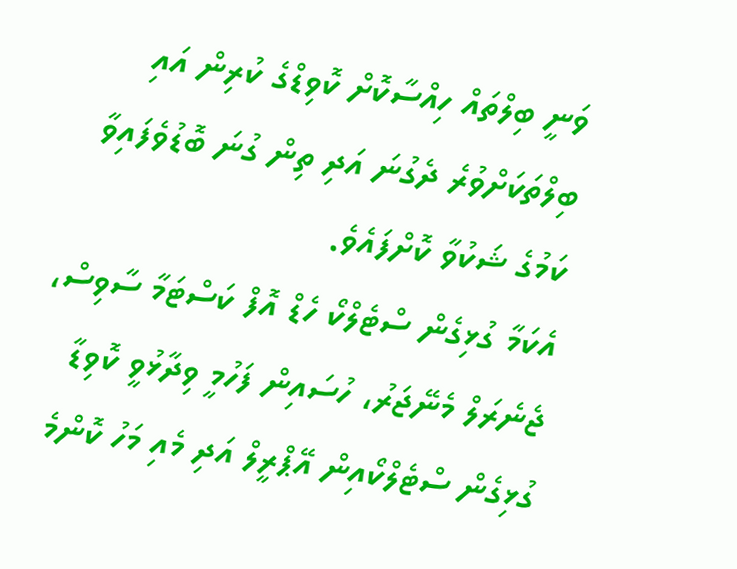ވަނީ ބިލްތައް ހިއްސާކޮށް ކޮވިޑްގެ ކުރިން އައި ބިލްތަކަށްވުރެ ދެގުނަ އަދި ތިން ގުނަ ބޮޑުވެފައިވާ ކަމުގެ ޝަކުވާ ކޮށްފައެވެ.
އެކަމާ ގުޅިގެން ސްޓެލްކޯ ހެޑް އޮފް ކަސްޓަމާ ސާވިސް، ޖެނެރަލް މެނޭޖަރު، ހުސައިން ފަހުމީ ވިދާޅުވީ ކޮވިޑާ ގުޅިގެން ސްޓެލްކޯއިން އޭޕްރީލް އަދި މެއި މަހު ކޮންމެ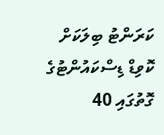ކަރަންޓު ބިލަކަށް ކޮވިޑް ޑިސްކައުންޓުގެ ގޮތުގައި 40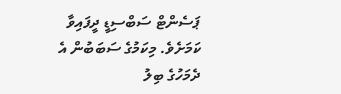ޕަސެންޓް ސަބްސިޑީ ދީފައިވާ ކަމަށެވެ. މިކަމުގެ ސަބަބުން އެ ދެމަހުގެ ބިލު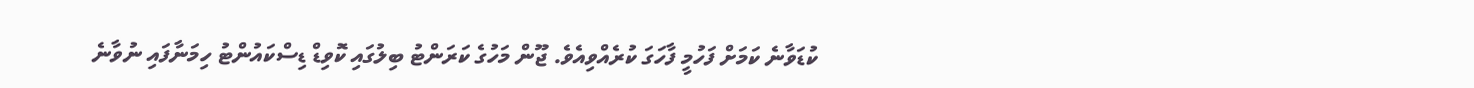ކުޑަވާނެ ކަމަށް ފަހުމީ ފާހަގަ ކުރެއްވިއެވެ. ޖޫން މަހުގެ ކަރަންޓު ބިލުގައި ކޮވިޑް ޑިސްކައުންޓު ހިމަނާފައި ނުވާނެ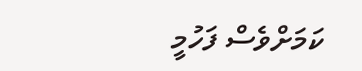ކަމަށްވެސް ފަހުމީ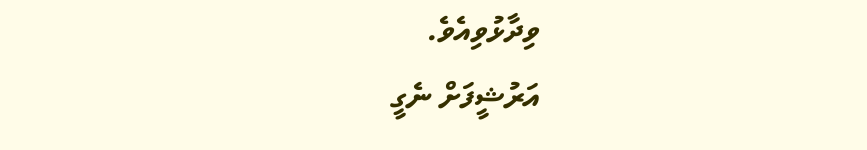ވިދާޅުވިއެވެ.
އަރުޝީފަށް ނެގީ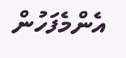އެންމެފަހުން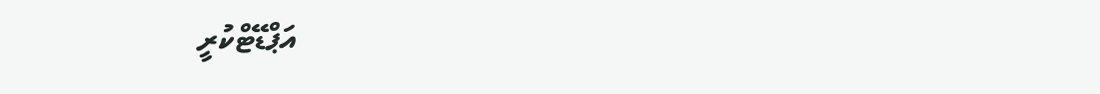އަޕްޑޭޓްކުރީ